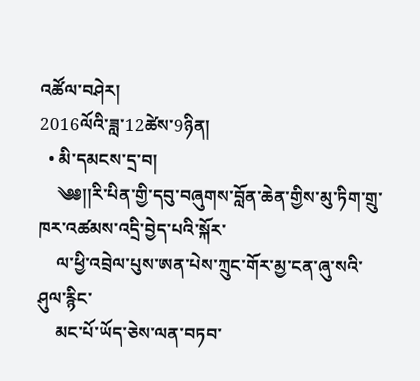འཚོལ་བཤེར།
2016ལོའི་ཟླ་12ཚེས་9ཉིན།
  • མི་དམངས་དྲ་བ།
    ༄༅།།རི་པིན་གྱི་དབུ་བཞུགས་བློན་ཆེན་གྱིས་མུ་ཏིག་གྲུ་ཁར་འཚམས་འདྲི་བྱེད་པའི་སྐོར་
    ལ་ཕྱི་འབྲེལ་པུས་ཨན་པེས་ཀྲུང་གོར་མྱ་ངན་ཞུ་སའི་ཤུལ་རྙིང་
    མང་པོ་ཡོད་ཅེས་ལན་བཏབ་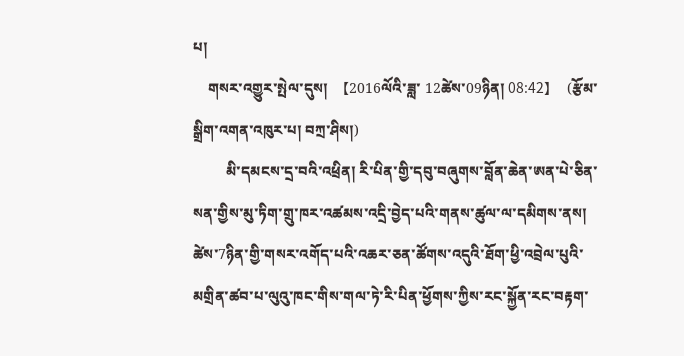པ།
    གསར་འགྱུར་སྤེལ་དུས།  【2016ལོའི་ཟླ་ 12ཚེས་09ཉིན། 08:42】   (རྩོམ་སྒྲིག་འགན་འཁུར་པ། བཀྲ་ཤིས།)
         མི་དམངས་དྲ་བའི་འཕྲིན། རི་པིན་གྱི་དབུ་བཞུགས་བློན་ཆེན་ཨན་པེ་ཅིན་སན་གྱིས་མུ་ཏིག་གྲུ་ཁར་འཚམས་འདྲི་བྱེད་པའི་གནས་ཚུལ་ལ་དམིགས་ནས། ཚེས་7ཉིན་གྱི་གསར་འགོད་པའི་འཆར་ཅན་ཚོགས་འདུའི་ཐོག་ཕྱི་འབྲེལ་པུའི་མགྲིན་ཚབ་པ་ལུའུ་ཁང་གིས་གལ་ཏེ་རི་པིན་ཕྱོགས་ཀྱིས་རང་སྐྱོན་རང་བརྟག་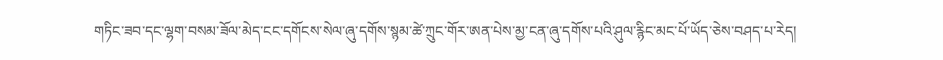གཏིང་ཟབ་དང་ལྷག་བསམ་ཟོལ་མེད་ངང་དགོངས་སེལ་ཞུ་དགོས་སྙམ་ཚེ་ཀྲུང་གོར་ཨན་པེས་མྱ་ངན་ཞུ་དགོས་པའི་ཤུལ་རྙིང་མང་པོ་ཡོད་ཅེས་བཤད་པ་རེད།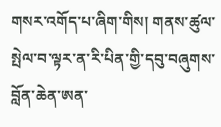གསར་འགོད་པ་ཞིག་གིས། གནས་ཚུལ་སྤེལ་བ་ལྟར་ན་རི་པིན་གྱི་དབུ་བཞུགས་བློན་ཆེན་ཨན་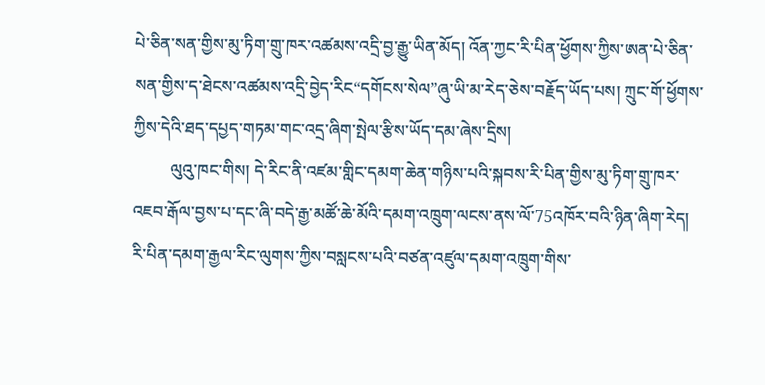པེ་ཅིན་སན་གྱིས་མུ་ཏིག་གྲུ་ཁར་འཚམས་འདྲི་བྱ་རྒྱུ་ཡིན་མོད། འོན་ཀྱང་རི་པིན་ཕྱོགས་ཀྱིས་ཨན་པེ་ཅིན་སན་གྱིས་ད་ཐེངས་འཚམས་འདྲི་བྱེད་རིང“དགོངས་སེལ”ཞུ་ཡི་མ་རེད་ཅེས་བརྗོད་ཡོད་པས། ཀྲུང་གོ་ཕྱོགས་ཀྱིས་དེའི་ཐད་དཔྱད་གཏམ་གང་འདྲ་ཞིག་སྤེལ་རྩིས་ཡོད་དམ་ཞེས་དྲིས།
         ལུའུ་ཁང་གིས། དེ་རིང་ནི་འཛམ་གླིང་དམག་ཆེན་གཉིས་པའི་སྐབས་རི་པིན་གྱིས་མུ་ཏིག་གྲུ་ཁར་འཇབ་རྒོལ་བྱས་པ་དང་ཞི་བདེ་རྒྱ་མཚོ་ཆེ་མོའི་དམག་འཁྲུག་ལངས་ནས་ལོ་75འཁོར་བའི་ཉིན་ཞིག་རེད། རི་པིན་དམག་རྒྱལ་རིང་ལུགས་ཀྱིས་བསླངས་པའི་བཙན་འཛུལ་དམག་འཁྲུག་གིས་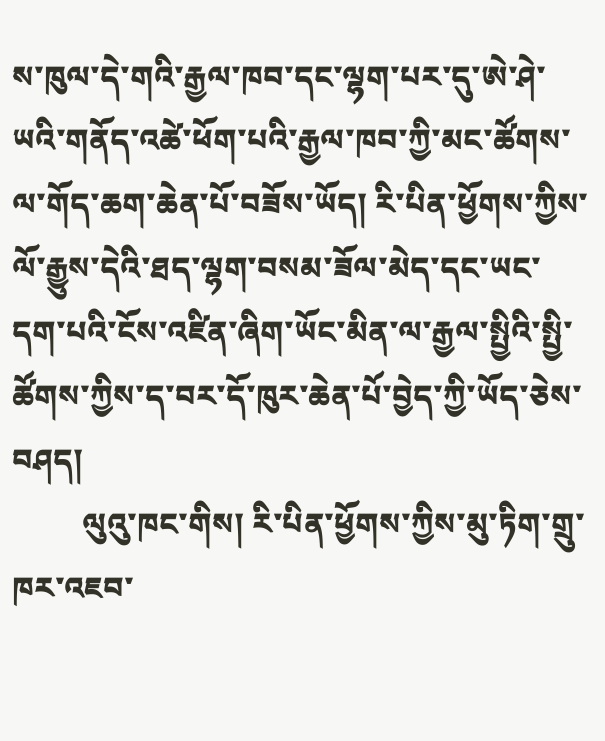ས་ཁུལ་དེ་གའི་རྒྱལ་ཁབ་དང་ལྷག་པར་དུ་ཨེ་ཤེ་ཡའི་གནོད་འཚེ་ཕོག་པའི་རྒྱལ་ཁབ་ཀྱི་མང་ཚོགས་ལ་གོད་ཆག་ཆེན་པོ་བཟོས་ཡོད། རི་པིན་ཕྱོགས་ཀྱིས་ལོ་རྒྱུས་དེའི་ཐད་ལྷག་བསམ་ཟོལ་མེད་དང་ཡང་དག་པའི་ངོས་འཛིན་ཞིག་ཡོང་མིན་ལ་རྒྱལ་སྤྱིའི་སྤྱི་ཚོགས་ཀྱིས་ད་བར་དོ་ཁུར་ཆེན་པོ་བྱེད་ཀྱི་ཡོད་ཅེས་བཤད།
         ལུའུ་ཁང་གིས། རི་པིན་ཕྱོགས་ཀྱིས་མུ་ཏིག་གྲུ་ཁར་འཇབ་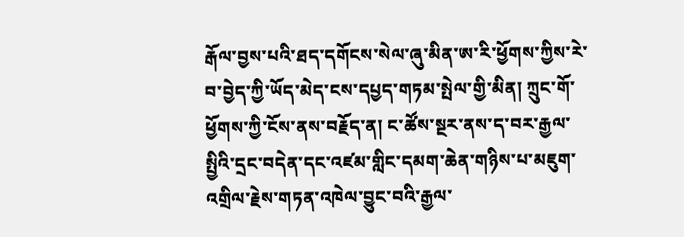རྒོལ་བྱས་པའི་ཐད་དགོངས་སེལ་ཞུ་མིན་ཨ་རི་ཕྱོགས་ཀྱིས་རེ་བ་བྱེད་ཀྱི་ཡོད་མེད་ངས་དཔྱད་གཏམ་སྤེལ་གྱི་མིན། ཀྲུང་གོ་ཕྱོགས་ཀྱི་ངོས་ནས་བརྗོད་ན། ང་ཚོས་སྔར་ནས་ད་བར་རྒྱལ་སྤྱིའི་དྲང་བདེན་དང་འཛམ་གླིང་དམག་ཆེན་གཉིས་པ་མཇུག་འགྲིལ་རྗེས་གཏན་འཁེལ་བྱུང་བའི་རྒྱལ་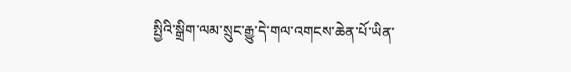སྤྱིའི་སྒྲིག་ལམ་སྲུང་རྒྱུ་དེ་གལ་འགངས་ཆེན་པོ་ཡིན་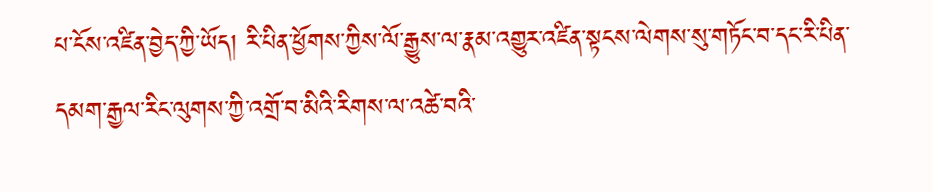པ་ངོས་འཛིན་བྱེད་ཀྱི་ཡོད། རི་པིན་ཕྱོགས་ཀྱིས་ལོ་རྒྱུས་ལ་རྣམ་འགྱུར་འཛིན་སྟངས་ལེགས་སུ་གཏོང་བ་དང་རི་པིན་དམག་རྒྱལ་རིང་ལུགས་ཀྱི་འགྲོ་བ་མིའི་རིགས་ལ་འཚེ་བའི་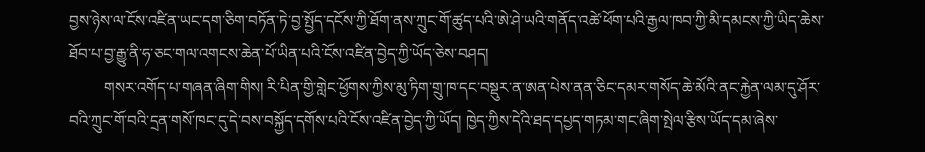བྱས་ཉེས་ལ་ངོས་འཛིན་ཡང་དག་ཅིག་བཏོན་ཏེ་བྱ་སྤྱོད་དངོས་ཀྱི་ཐོག་ནས་ཀྲུང་གོ་ཚུད་པའི་ཨེ་ཤེ་ཡའི་གནོད་འཚེ་ཕོག་པའི་རྒྱལ་ཁབ་ཀྱི་མི་དམངས་ཀྱི་ཡིད་ཆེས་ཐོབ་པ་བྱ་རྒྱུ་ནི་ཧ་ཅང་གལ་འགངས་ཆེན་པོ་ཡིན་པའི་ངོས་འཛིན་བྱེད་ཀྱི་ཡོད་ཅེས་བཤད།
         གསར་འགོད་པ་གཞན་ཞིག་གིས། རི་པིན་གྱི་གླེང་ཕྱོགས་ཀྱིས་མུ་ཏིག་གྲུ་ཁ་དང་བསྡུར་ན་ཨན་པེས་ནན་ཅིང་དམར་གསོད་ཆེ་མོའི་ནང་རྐྱེན་ལམ་དུ་ཤོར་བའི་ཀྲུང་གོ་བའི་དྲན་གསོ་ཁང་དུ་དེ་བས་བསྐྱོད་དགོས་པའི་ངོས་འཛིན་བྱེད་ཀྱི་ཡོད། ཁྱེད་ཀྱིས་དེའི་ཐད་དཔྱད་གཏམ་གང་ཞིག་སྤེལ་རྩིས་ཡོད་དམ་ཞེས་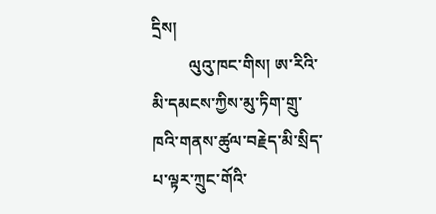དྲིས།
         ལུའུ་ཁང་གིས། ཨ་རིའི་མི་དམངས་ཀྱིས་མུ་ཏིག་གྲུ་ཁའི་གནས་ཚུལ་བརྗེད་མི་སྲིད་པ་ལྟར་ཀྲུང་གོའི་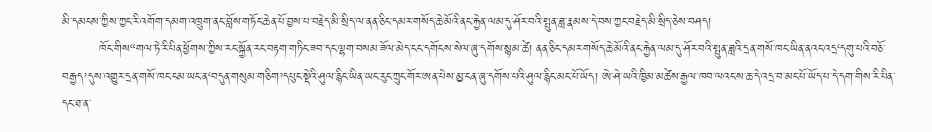མི་དམངས་ཀྱིས་ཀྱང་རི་འགོག་དམག་འཁྲུག་ནང་བློས་གཏོང་ཆེན་པོ་བྱས་པ་བརྗེད་མི་སྲིད་ལ་ནན་ཅིང་དམར་གསོད་ཆེ་མོའི་ནང་རྐྱེན་ལམ་དུ་ཤོར་བའི་སྤུན་ཟླ་རྣམས་དེ་བས་ཀྱང་བརྗེད་མི་སྲིད་ཅེས་བཤད།
         ཁོང་གིས“གལ་ཏེ་རི་པིན་ཕྱོགས་ཀྱིས་རང་སྐྱོན་རང་བརྟག་གཏིང་ཟབ་དང་ལྷག་བསམ་ཟོལ་མེད་ངང་དགོངས་སེལ་ཞུ་དགོས་སྙམ་ཚེ། ནན་ཅིང་དམར་གསོད་ཆེ་མོའི་ནང་རྐྱེན་ལམ་དུ་ཤོར་བའི་སྤུན་ཟླའི་དྲན་གསོ་ཁང་ཡིན་ནའང་འདྲ‘དགུ་པའི་བཅོ་བརྒྱད’དུས་འགྱུར་དྲན་གསོ་ཁང་ངམ་ཡང་ན‘བདུན་གསུམ་གཅིག’དཔུང་སྡེའི་ཤུལ་རྙིང་ཡིན་ཡང་རུང་ཀྲུང་གོར་ཨན་པེས་མྱ་ངན་ཞུ་དགོས་པའི་ཤུལ་རྙིང་མང་པོ་ཡོད། ཨེ་ཤེ་ཡའི་ཁྱིམ་མཚེས་རྒྱལ་ཁབ་ལའང་ས་ཆ་དེ་འདྲ་བ་མང་པོ་ཡོད་པ་དེ་དག་གིས་རི་པིན་དང་ཐ་ན་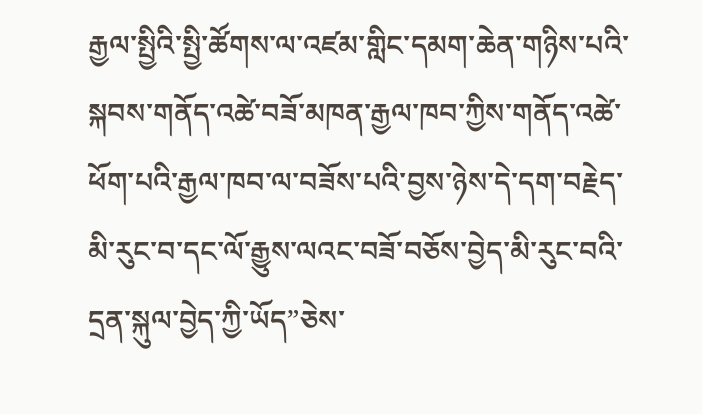རྒྱལ་སྤྱིའི་སྤྱི་ཚོགས་ལ་འཛམ་གླིང་དམག་ཆེན་གཉིས་པའི་སྐབས་གནོད་འཚེ་བཟོ་མཁན་རྒྱལ་ཁབ་ཀྱིས་གནོད་འཚེ་ཕོག་པའི་རྒྱལ་ཁབ་ལ་བཟོས་པའི་བྱས་ཉེས་དེ་དག་བརྗེད་མི་རུང་བ་དང་ལོ་རྒྱུས་ལའང་བཟོ་བཅོས་བྱེད་མི་རུང་བའི་དྲན་སྐུལ་བྱེད་ཀྱི་ཡོད”ཅེས་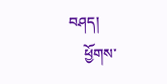བཤད།
    ཕྱོགས་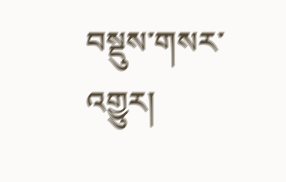བསྡུས་གསར་འགྱུར།